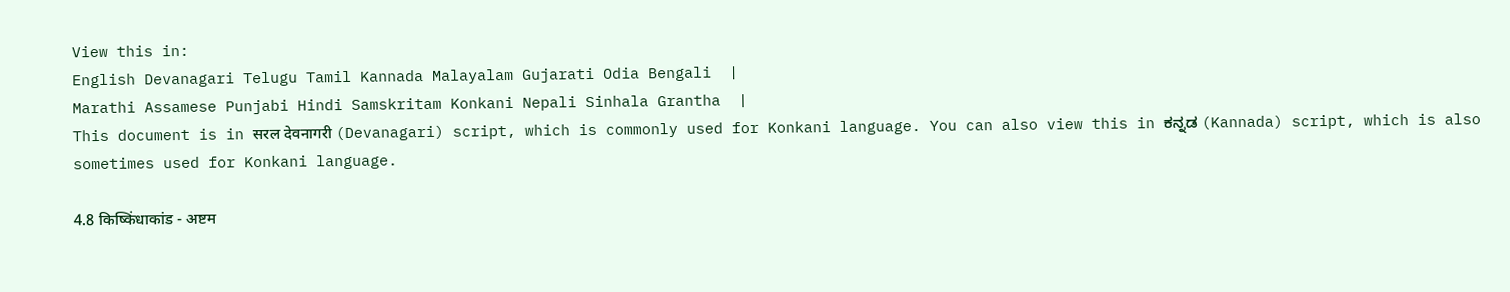View this in:
English Devanagari Telugu Tamil Kannada Malayalam Gujarati Odia Bengali  |
Marathi Assamese Punjabi Hindi Samskritam Konkani Nepali Sinhala Grantha  |
This document is in सरल देवनागरी (Devanagari) script, which is commonly used for Konkani language. You can also view this in ಕನ್ನಡ (Kannada) script, which is also sometimes used for Konkani language.

4.8 किष्किंधाकांड - अष्टम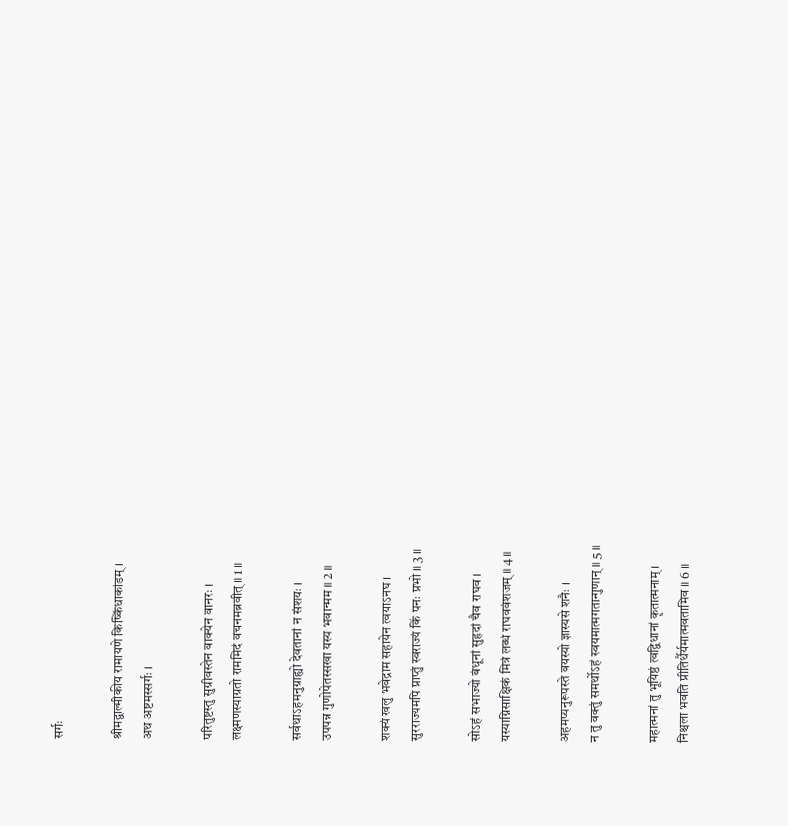सर्गः

श्रीमद्वाल्मीकीय रामायणे किष्किंधाकांडम् ।
अथ अष्टमस्सर्गः ।

परितुष्टस्तु सुग्रीवस्तेन वाक्येन वानरः ।
लक्ष्मणस्याग्रतो राममिदं वचनमब्रवीत् ॥ 1 ॥

सर्वथाऽहमनुग्राह्यो देवतानां न संशयः ।
उपपन्न गुणोपेतस्सखा यस्य भवान्मम ॥ 2 ॥

शक्यं खलु भवेद्राम सहायेन त्वयाऽनघ ।
सुरराज्यमपि प्राप्तुं स्वराज्यं किं पनः प्रभो ॥ 3 ॥

सोऽहं सभाज्यो बंधूनां सुहृदां चैव राघव ।
यस्याग्निसाक्षिकं मित्रं लब्धं राघववंशजम् ॥ 4 ॥

अहमप्यनुरूपस्ते वयस्यो ज्ञास्यसे शनैः ।
न तु वक्तुं समर्थोऽहं स्वयमात्मगतान्गुणान् ॥ 5 ॥

महात्मनां तु भूयिष्ठं त्वद्विधानां कृतात्मनाम् ।
निश्चला भवति प्रीतिर्धैर्यमात्मवतामिव ॥ 6 ॥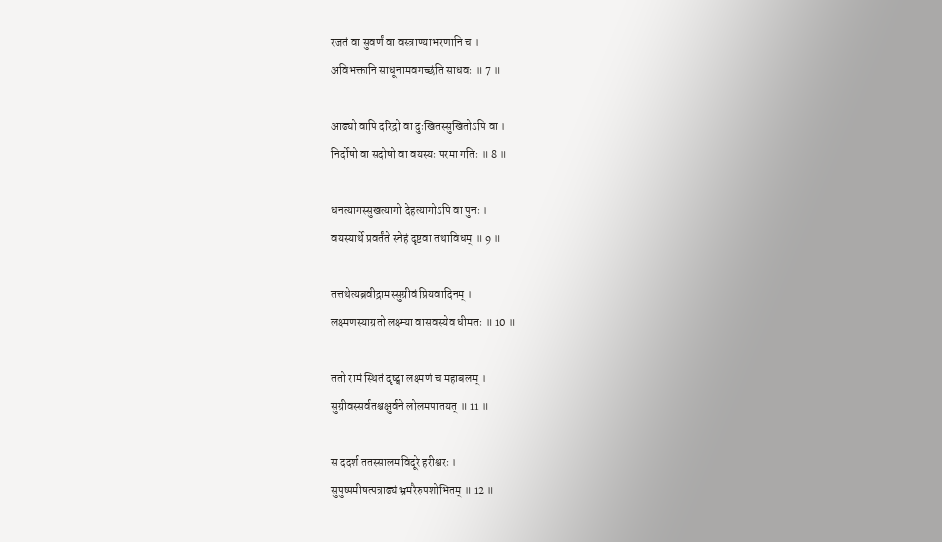रजतं वा सुवर्णं वा वस्त्राण्याभरणानि च ।
अविभक्तानि साधूनामवगच्छंति साधवः ॥ 7 ॥

आढ्यो वापि दरिद्रो वा दुःखितस्सुखितोऽपि वा ।
निर्दोषो वा सदोषो वा वयस्यः परमा गतिः ॥ 8 ॥

धनत्यागस्सुखत्यागो देहत्यागोऽपि वा पुनः ।
वयस्यार्थे प्रवर्तंते स्नेहं दृष्टवा तथाविधम् ॥ 9 ॥

तत्तथेत्यब्रवीद्रामस्सुग्रीवं प्रियवादिनम् ।
लक्ष्मणस्याग्रतो लक्ष्म्या वासवस्येव धीमतः ॥ 10 ॥

ततो रामं स्थितं दृष्ट्वा लक्ष्मणं च महाबलम् ।
सुग्रीवस्सर्वतश्चक्षुर्वने लोलमपातयत् ॥ 11 ॥

स ददर्श ततस्सालमविदूरे हरीश्वरः ।
सुपुष्पमीषत्पत्राढ्यं भ्रमरैरुपशोभितम् ॥ 12 ॥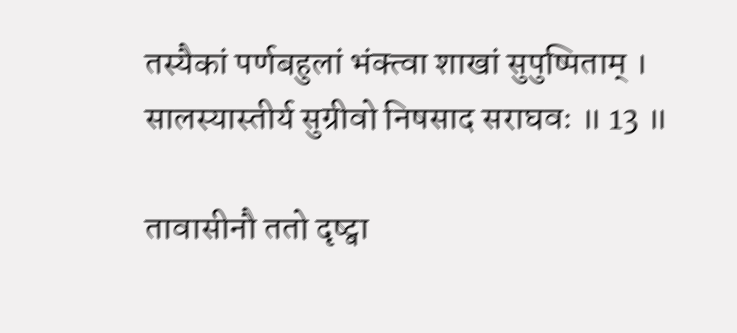तस्यैकां पर्णबहुलां भंक्त्वा शाखां सुपुष्पिताम् ।
सालस्यास्तीर्य सुग्रीवो निषसाद सराघवः ॥ 13 ॥

तावासीनौ ततो दृष्ट्वा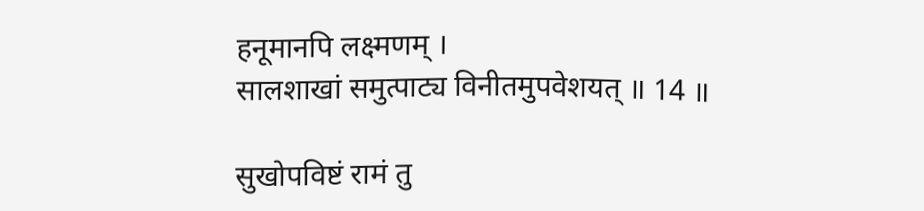हनूमानपि लक्ष्मणम् ।
सालशाखां समुत्पाट्य विनीतमुपवेशयत् ॥ 14 ॥

सुखोपविष्टं रामं तु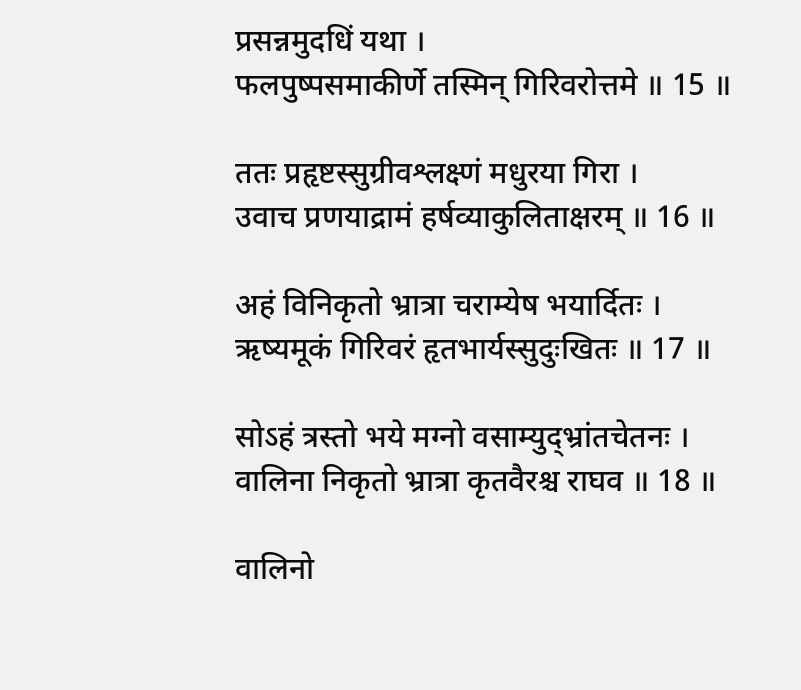प्रसन्नमुदधिं यथा ।
फलपुष्पसमाकीर्णे तस्मिन् गिरिवरोत्तमे ॥ 15 ॥

ततः प्रहृष्टस्सुग्रीवश्लक्ष्णं मधुरया गिरा ।
उवाच प्रणयाद्रामं हर्षव्याकुलिताक्षरम् ॥ 16 ॥

अहं विनिकृतो भ्रात्रा चराम्येष भयार्दितः ।
ऋष्यमूकं गिरिवरं हृतभार्यस्सुदुःखितः ॥ 17 ॥

सोऽहं त्रस्तो भये मग्नो वसाम्युद्भ्रांतचेतनः ।
वालिना निकृतो भ्रात्रा कृतवैरश्च राघव ॥ 18 ॥

वालिनो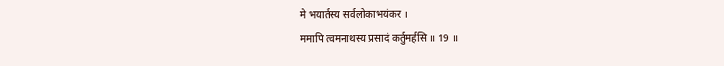मे भयार्तस्य सर्वलोकाभयंकर ।
ममापि त्वमनाथस्य प्रसादं कर्तुमर्हसि ॥ 19 ॥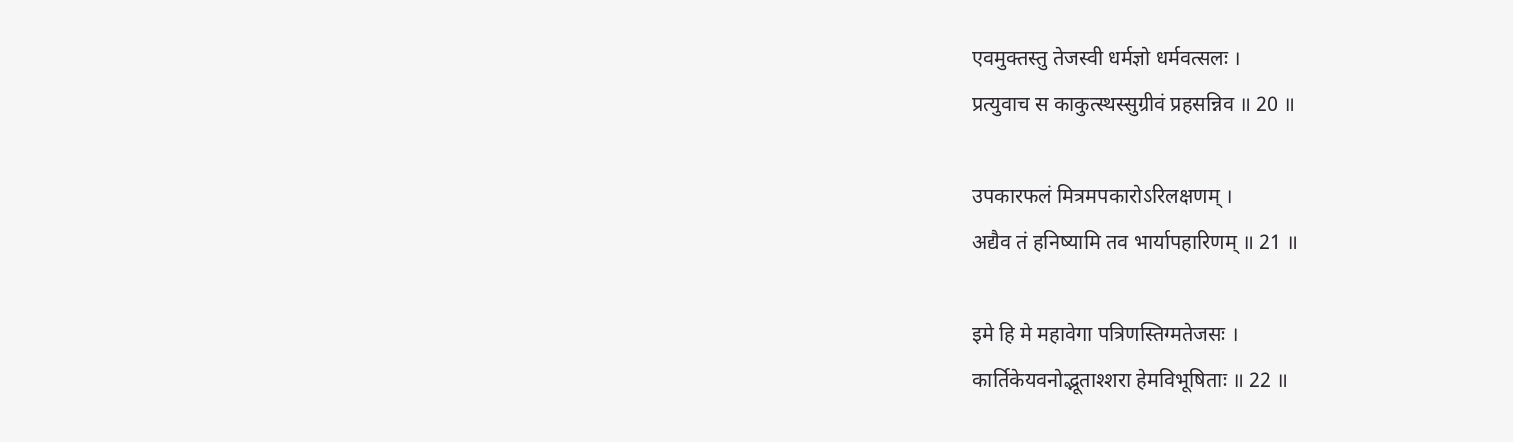एवमुक्तस्तु तेजस्वी धर्मज्ञो धर्मवत्सलः ।
प्रत्युवाच स काकुत्स्थस्सुग्रीवं प्रहसन्निव ॥ 20 ॥

उपकारफलं मित्रमपकारोऽरिलक्षणम् ।
अद्यैव तं हनिष्यामि तव भार्यापहारिणम् ॥ 21 ॥

इमे हि मे महावेगा पत्रिणस्तिग्मतेजसः ।
कार्तिकेयवनोद्भूताश्शरा हेमविभूषिताः ॥ 22 ॥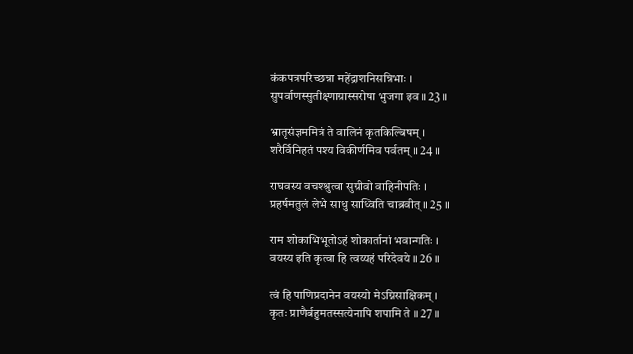कंकपत्रपरिच्छन्ना महेंद्राशनिसन्निभाः ।
सुपर्वाणस्सुतीक्ष्णाग्रास्सरोषा भुजगा इव ॥ 23 ॥

भ्रातृसंज्ञममित्रं ते वालिनं कृतकिल्बिषम् ।
शरैर्विनिहतं पश्य विकीर्णमिव पर्वतम् ॥ 24 ॥

राघवस्य वचश्श्रुत्वा सुग्रीवो वाहिनीपतिः ।
प्रहर्षमतुलं लेभे साधु साध्विति चाब्रवीत् ॥ 25 ॥

राम शोकाभिभूतोऽहं शोकार्तानां भवान्गतिः ।
वयस्य इति कृत्वा हि त्वय्यहं परिदेवये ॥ 26 ॥

त्वं हि पाणिप्रदानेन वयस्यो मेऽग्निसाक्षिकम् ।
कृतः प्राणैर्बहुमतस्सत्येनापि शपामि ते ॥ 27 ॥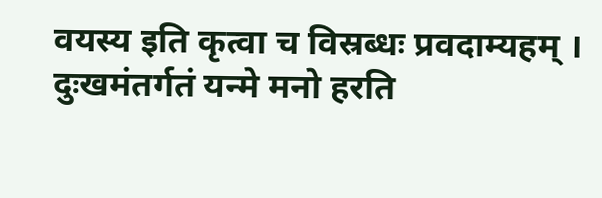वयस्य इति कृत्वा च विस्रब्धः प्रवदाम्यहम् ।
दुःखमंतर्गतं यन्मे मनो हरति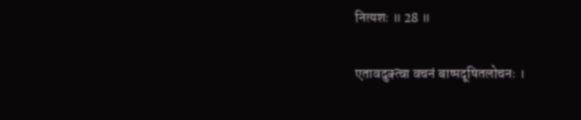नित्यशः ॥ 28 ॥

एतावदुक्त्वा वचनं बाष्पदूषितलोचनः ।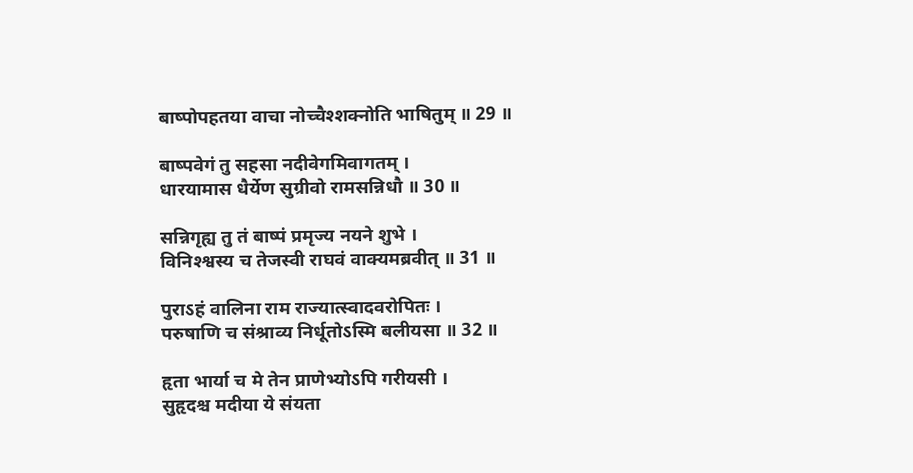बाष्पोपहतया वाचा नोच्चैश्शक्नोति भाषितुम् ॥ 29 ॥

बाष्पवेगं तु सहसा नदीवेगमिवागतम् ।
धारयामास धैर्येण सुग्रीवो रामसन्निधौ ॥ 30 ॥

सन्निगृह्य तु तं बाष्पं प्रमृज्य नयने शुभे ।
विनिश्श्वस्य च तेजस्वी राघवं वाक्यमब्रवीत् ॥ 31 ॥

पुराऽहं वालिना राम राज्यात्स्वादवरोपितः ।
परुषाणि च संश्राव्य निर्धूतोऽस्मि बलीयसा ॥ 32 ॥

हृता भार्या च मे तेन प्राणेभ्योऽपि गरीयसी ।
सुहृदश्च मदीया ये संयता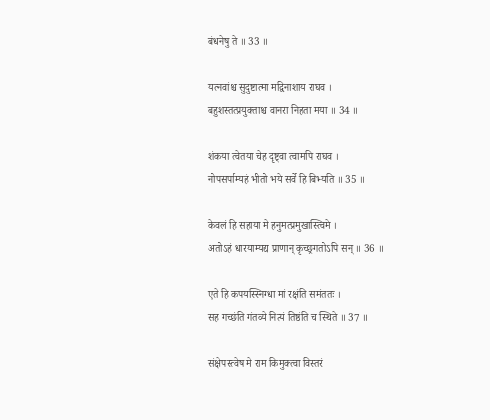बंधनेषु ते ॥ 33 ॥

यत्नवांश्च सुदुष्टात्मा मद्विनाशाय राघव ।
बहुशस्तत्प्रयुक्ताश्च वानरा निहता मया ॥ 34 ॥

शंकया त्वेतया चेह दृष्ट्वा त्वामपि राघव ।
नोपसर्पाम्यहं भीतो भये सर्वे हि बिभ्यति ॥ 35 ॥

केवलं हि सहाया मे हनुमत्प्रमुखास्त्विमे ।
अतोऽहं धारयाम्यद्य प्राणान् कृच्छ्रगतोऽपि सन् ॥ 36 ॥

एते हि कपयस्स्निग्धा मां रक्षंति समंततः ।
सह गच्छंति गंतव्ये नित्यं तिष्ठंति च स्थिते ॥ 37 ॥

संक्षेपस्त्वेष मे राम किमुक्त्वा विस्तरं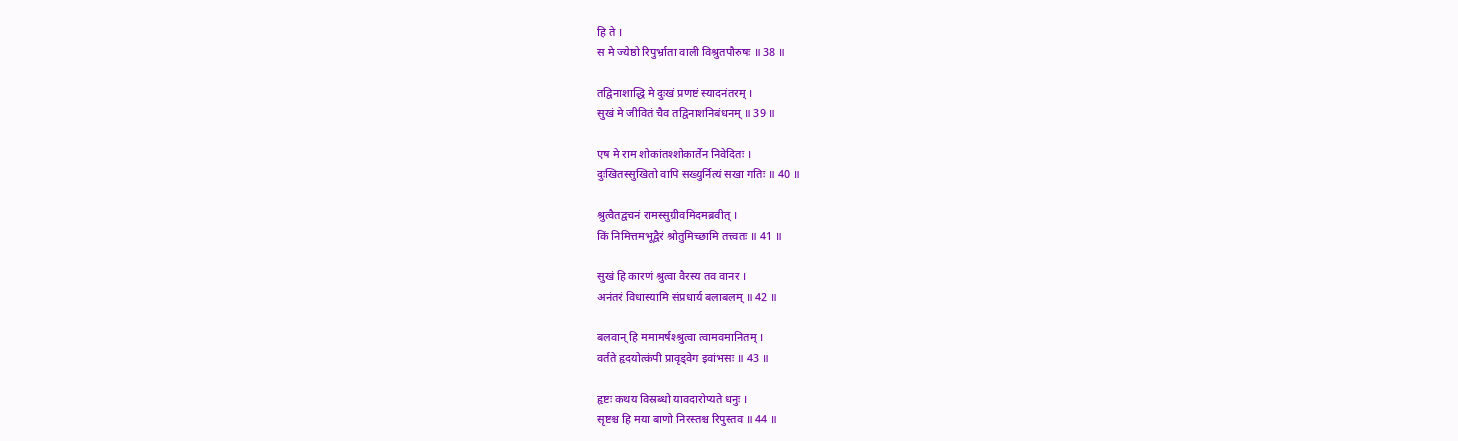हि ते ।
स मे ज्येष्ठो रिपुर्भ्राता वाली विश्रुतपौरुषः ॥ 38 ॥

तद्विनाशाद्धि मे दुःखं प्रणष्टं स्यादनंतरम् ।
सुखं मे जीवितं चैव तद्विनाशनिबंधनम् ॥ 39 ॥

एष मे राम शोकांतश्शोकार्तेन निवेदितः ।
दुःखितस्सुखितो वापि सख्युर्नित्यं सखा गतिः ॥ 40 ॥

श्रुत्वैतद्वचनं रामस्सुग्रीवमिदमब्रवीत् ।
किं निमित्तमभूद्वैरं श्रोतुमिच्छामि तत्त्वतः ॥ 41 ॥

सुखं हि कारणं श्रुत्वा वैरस्य तव वानर ।
अनंतरं विधास्यामि संप्रधार्य बलाबलम् ॥ 42 ॥

बलवान् हि ममामर्षश्श्रुत्वा त्वामवमानितम् ।
वर्तते हृदयोत्कंपी प्रावृड्वेग इवांभसः ॥ 43 ॥

हृष्टः कथय विस्रब्धो यावदारोप्यते धनुः ।
सृष्टश्च हि मया बाणो निरस्तश्च रिपुस्तव ॥ 44 ॥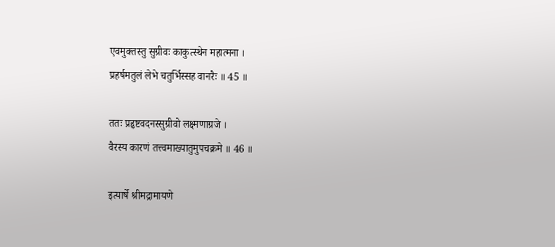एवमुक्तस्तु सुग्रीवः काकुत्स्थेन महात्मना ।
प्रहर्षमतुलं लेभे चतुर्भिस्सह वानरैः ॥ 45 ॥

ततः प्रहृष्टवदनस्सुग्रीवो लक्ष्मणाग्रजे ।
वैरस्य कारणं तत्त्वमाख्यातुमुपचक्रमे ॥ 46 ॥

इत्यार्षे श्रीमद्रामायणे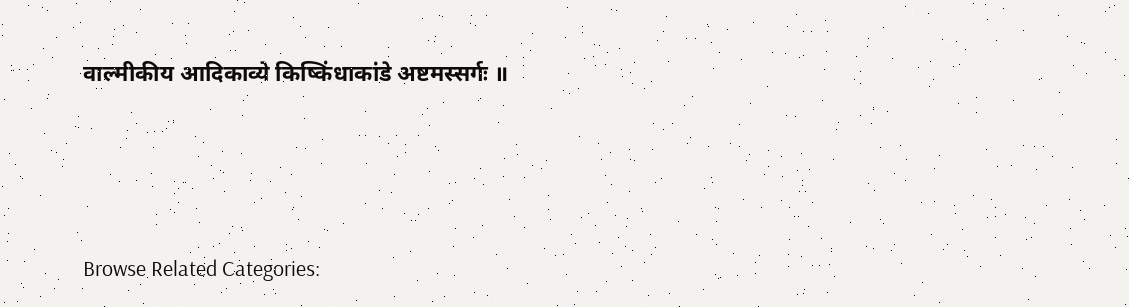वाल्मीकीय आदिकाव्ये किष्किंधाकांडे अष्टमस्सर्गः ॥




Browse Related Categories: